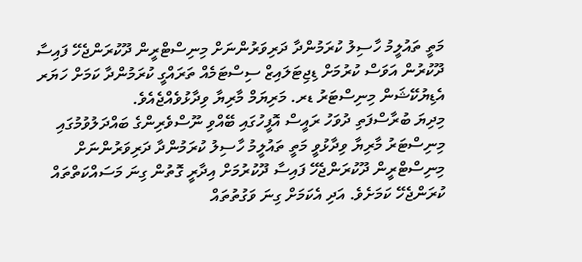މަތީ ތައުލީމު ހާސިލު ކުރަމުންދާ ދަރިވަރުންނަށް މިނިސްޓްރީން ދޫކުރަންޖެހޭ ފައިސާ ދޫކުރުން އަވަސް ކުރުމަށް ޑިޖިޓަލައިޒް ސިސްޓަމެއް ތަރައްގީ ކުރަމުންދާ ކަމަށް ހަޔަރ އެޑިޔުކޭޝަން މިނިސްޓަރު ޑރ. މަރިޔަމް މާރިޔާ ވިދާޅުވެއްޖެއެވެ.
މިދިޔަ ބުރާސްފަތި ދުވަހު ރައީސް އޮފީހުގައި ބޭއްވި ނޫސްވެރިންގެ ބައްދަލުވުމުގައި މިނިސްޓަރު މާރިޔާ ވިދާޅުވީ މަތީ ތައުލީމު ހާސިލު ކުރަމުންދާ ދަރިވަރުންނަށް މިނިސްޓްރީން ދޫކުރަންޖެހޭ ފައިސާ ދޫކުރުމަށް އިދާރީ ގޮތުން ގިނަ މަސައްކަތްތައް ކުރަންޖެހޭ ކަމަށެވެ. އަދި އެކަމަށް ގިނަ ވަގުތުތައް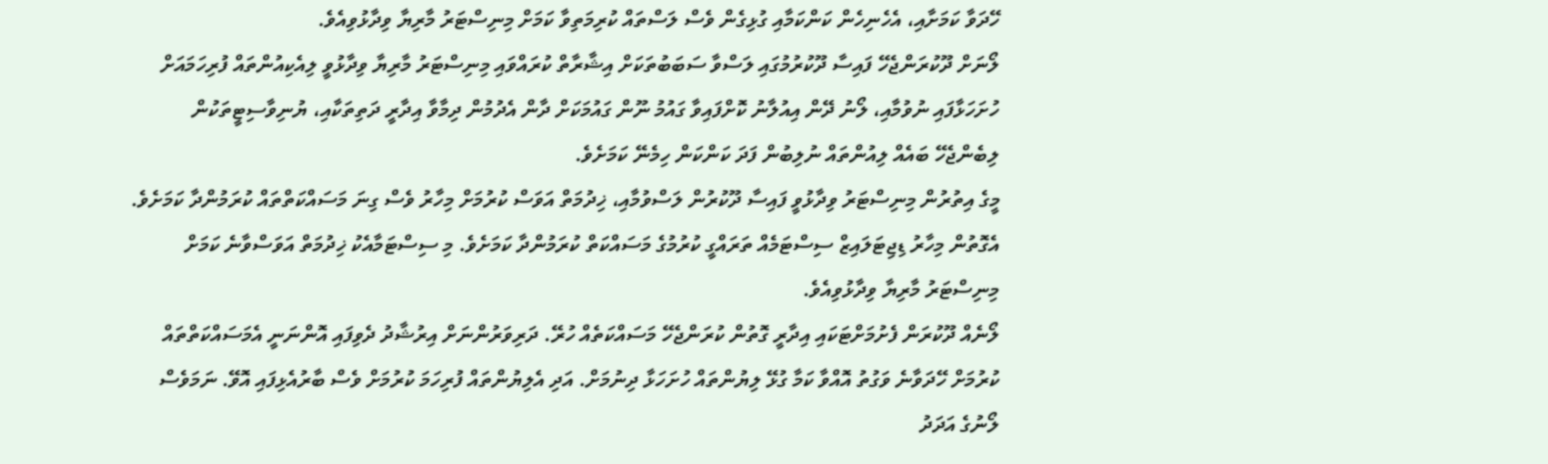ހޭދަވާ ކަމަށާއި، އެހެނިހެން ކަންކަމާއި ގުޅިގެން ވެސް ލަސްތައް ކުރިމަތިވާ ކަމަށް މިނިސްޓަރު މާރިޔާ ވިދާޅުވިއެވެ.
ލޯނަށް ދޫކުރަންޖެހޭ ފައިސާ ދޫކުރުމުގައި ލަސްވާ ސަބަބުތަކަށް އިޝާރާތް ކުރައްވައި މިނިސްޓަރު މާރިޔާ ވިދާޅުވީ ލިއެކިއުންތައް ފުރިހަމައަށް ހުށަހަޅާފައި ނުވުމާއި، ލޯނު ދޭން އިއުލާނު ކޮށްފައިވާ ގައުމު ނޫން ގައުމަކަށް ދާން އެދުމުން ދިމާވާ އިދާރީ ދަތިތަކާއި، ޔުނިވާސިޓީތަކުން ލިބެންޖެހޭ ބައެއް ލިއުންތައް ނުލިބުން ފަދަ ކަންކަން ހިމެނޭ ކަމަށެވެ.
މީގެ އިތުރުން މިނިސްޓަރު ވިދާޅުވީ ފައިސާ ދޫކުރުން ލަސްވުމާއި، ޚިދުމަތް އަވަސް ކުރުމަށް މިހާރު ވެސް ގިނަ މަސައްކަތްތައް ކުރަމުންދާ ކަމަށެވެ. އެގޮތުން މިހާރު ޑިޖިޓަލައިޒް ސިސްޓަމެއް ތަރައްގީ ކުރުމުގެ މަސައްކަތް ކުރަމުންދާ ކަމަށެވެ. މި ސިސްޓަމާއެކު ޚިދުމަތް އަވަސްވާނެ ކަމަށް މިނިސްޓަރު މާރިޔާ ވިދާޅުވިއެވެ.
ލޯނެއް ދޫކުރަން ފެށުމަށްޓަކައި އިދާރީ ގޮތުން ކުރަންޖެހޭ މަސައްކަތެއް ހުރޭ. ދަރިވަރުންނަށް އިރުޝާދު ދެވިފައި އޮންނަނީ އެމަސައްކަތްތައް ކުރުމަށް ހޭދަވާނެ ވަގުތު އޮއްވާ ކަމާ ގުޅޭ ލިޔުންތައް ހުށަހަޅާ ދިނުމަށް. އަދި އެލިޔުންތައް ފުރިހަމަ ކުރުމަށް ވެސް ބާރުއެޅިފައި އޮވޭ. ނަމަވެސް ލޯނުގެ އަދަދު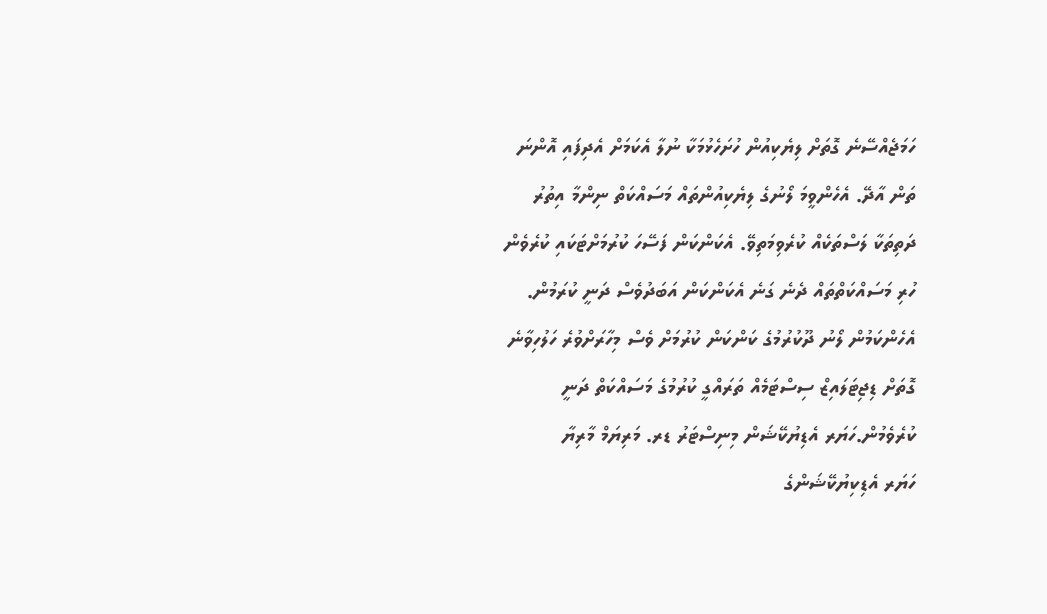ހަމަޖެއްސޭނެ ގޮތަށް ލިޔެކިއުން ހުށަހެޅުމަކާ ނުލާ އެކަމަށް އެދިފައި އޮންނަ ތަން އާދޭ. އެހެންވީމަ ލޯނުގެ ލިޔެކިއުންތައް މަސައްކަތް ނިންމާ އިތުރު ދަތިތަކާ ލަސްތަކެއް ކުރެވިމަތިވޭ. އެކަންކަން ފަސޭހަ ކުރުމަށްޓަކައި ކުރެވެން ހުރި މަސައްކަތްތައް ދެނެ ގަނެ އެކަންކަން އަބަދުވެސް ދަނީ ކުރަމުން. އެހެންކަމުން ލޯނު ދޫކުރުމުގެ ކަންކަން ކުރުމަށް ވެސް މިހާރަށްވުރެ ހަލުހިވާނެ ގޮތަށް ޑިޖިޓަލައިޒް ސިސްޓަމެއް ތަރައްގީ ކުރުމުގެ މަސައްކަތް ދަނީ ކުރެވެމުން.ހަޔަރ އެޑިޔުކޭޝަން މިނިސްޓަރު ޑރ. މަރިޔަމް މާރިޔާ
ހަޔަރ އެޑިކިޔުކޭޝަންގެ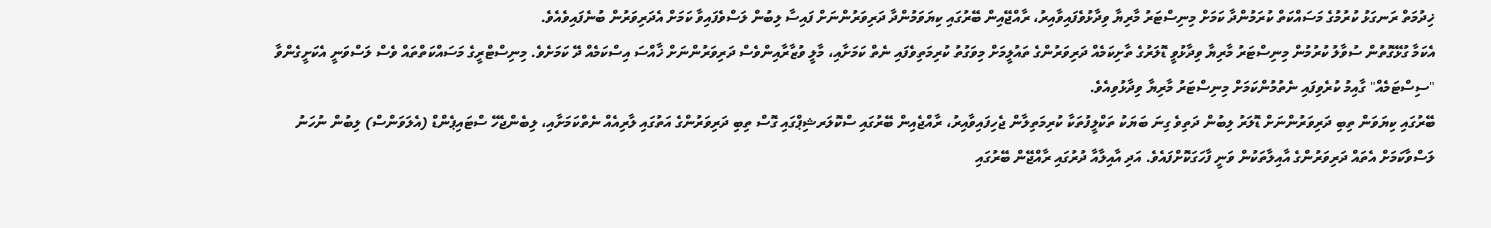ޚިދުމަތް ރަނގަޅު ކުރުމުގެ މަސައްކަތް ކުރަމުންދާ ކަމަށް މިނިސްޓަރު މާރިޔާ ވިދާޅުވެފައިވާއިރު، ރާއްޖޭއިން ބޭރުގައި ކިޔަވަމުންދާ ދަރިވަރުންނަށް ފައިސާ ލިބުން ލަސްވެފައިވާ ކަމަށް އެދަރިވަރުން ބުނެފައިވެއެވެ.
އެކަމާ ގުޅޭގޮތުން ސުވާލު ކުރުމުން މިނިސްޓަރު މާރިޔާ ވިދާޅުވީ ޑޮލަރުގެ ތާށިކަމެއް ދަރިވަރުންގެ ތައުލީމަށް މިވަގުތު ކުރިމަތިވެފައި ނެތް ކަމަށާއި، މާލީ ވުޒާރާއިންވެސް ދަރިވަރުންނަށް ޚާއްސަ އިސްކަމެއް ދޭ ކަމަށެވެ. މިނިސްޓްރީގެ މަސައްކަތްތައް ވެސް ލަސްވަނީ އެކަށީގެންވާ "ސިސްޓަމެއް" ގާއިމު ކުރެވިފައި ނެތުމުންކަމަށް މިނިސްޓަރު މާރިޔާ ވިދާޅުވިއެވެ.
ބޭރުގައި ކިޔަވަން ތިބި ދަރިވަރުންނަށް ޑޮލަރު ލިބުން ދަތިވެ ގިނަ ބަޔަކު ތަކްލީފުތަކާ ކުރިމަތިލާން ޖެހިފައިވާއިރު، ރާއްޖެއިން ބޭރުގައި ސްކޮލަރޝިޕްގައި ގޮސް ތިބި ދަރިވަރުންގެ އަތުގައި ލާރިއެއް ނެތްކަމަށާއި، ލިބެންޖެހޭ ސްޓައިޕެންޑް (އެލަވަންސް) ލިބުން ނުހަނު ލަސްވާކަމަށް އެތައް ދަރިވަރުންގެ އާއިލާތަކުން ވަނީ ފާހަގަކޮށްފައެވެ. އަދި އާއިލާއާ ދުރުގައި ރާއްޖޭން ބޭރުގައި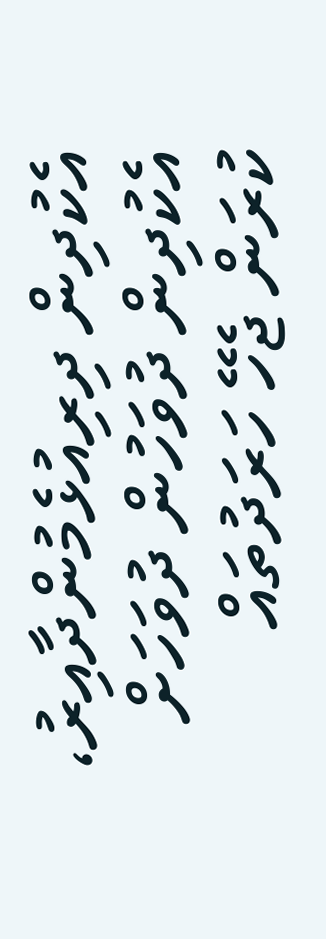އެކުދިން ދިރިއުޅެމުންދާއިރު، އެކުދިން ދުވަހުން ދުވަހަށް ކުރަން ޖެހޭ ހަރަދުތައް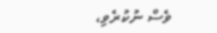ވެސް ނުކުރެވި،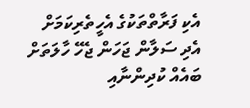އެކި ފަރާތްތަކުގެ އެހީތެރިކަމަށް އެދި ސަލާން ޖަހަން ޖެހޭ ހާލަތަށް ބައެއް ކުދިންނާއި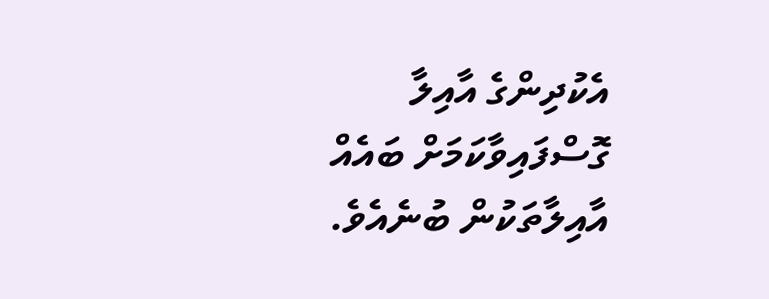އެކުދިންގެ އާއިލާ ގޮސްފައިވާކަމަށް ބައެއް އާއިލާތަކުން ބުނެއެވެ.